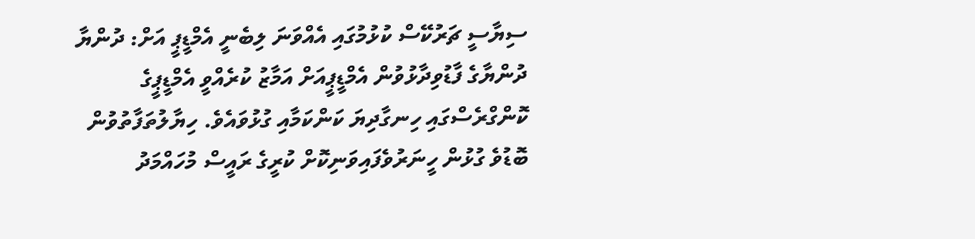ސިޔާސީ ޗަރުކޭސް ކުޅުމުގައި އެއްވަނަ ލިބެނީ އެމްޑީޕީ އަށް: ދުންޔާ
ދުންޔާގެ ފާޑުވިދާޅުވުން އެމްޑީޕީއަށް އަމާޒު ކުރެއްވީ އެމްޑީޕީގެ ކޮންގްރެސްގައި ހިނގާދިޔަ ކަންކަމާއި ގުޅުވައެވެ. ހިޔާލުތަފާތުވުން ބޮޑުވެ ގުޅުން ހީނަރުވެފައިވަނިކޮށް ކުރީގެ ރައީސް މުހައްމަދު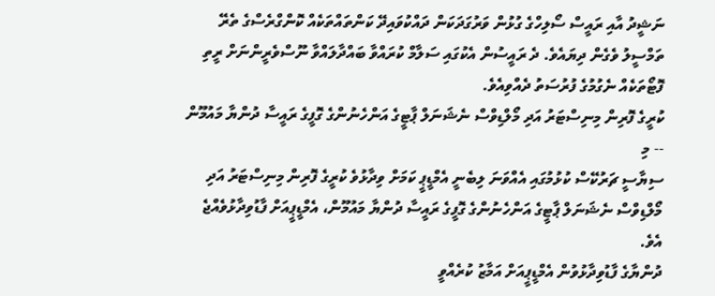ނަޝީދު އާއި ރައީސް ސޯލިހްގެ ގުޅުން ވަރުގަދަކަން ދައްކުވައިދޭ ކަންތައްތަކެއް ކޮންގްރެސްގެ ތެރޭ ތަމްސީލު ވެގެން ދިޔައެވެ. ދެ ރައީސުން އެކުގައި ސަލާމް ކުރައްވާ ބައްދާލައްވާ ނޫސްވެރީންނަށް ރީތި ފޮޓޯތަކެއް ނެގުމުގެ ފުރުސަތު ދެއްވިއެވެ.
ކުރީގެ ފޮރިން މިނިސްޓަރު އަދި މޯލްޑިވްސް ނެޝަނަލް ޕާޓީގެ އަންހެނުންގެ ގޮފީގެ ރައީސާ ދުންޔާ މައުމޫން -- މި
ސިޔާސީ ޗަރުކޭސް ކުޅުމުގައި އެއްވަނަ ލިބެނީ އެމްޑީޕީ ކަމަށް ވިދާޅުވެ ކުރީގެ ފޮރިން މިނިސްޓަރު އަދި މޯލްޑިވްސް ނެޝަނަލް ޕާޓީގެ އަންހެނުންގެ ގޮފީގެ ރައީސާ ދުންޔާ މައުމޫން، އެމްޑީޕީއަށް ފާޑުވިދާޅުވެއްޖެ އެވެ.
ދުންޔާގެ ފާޑުވިދާޅުވުން އެމްޑީޕީއަށް އަމާޒު ކުރެއްވީ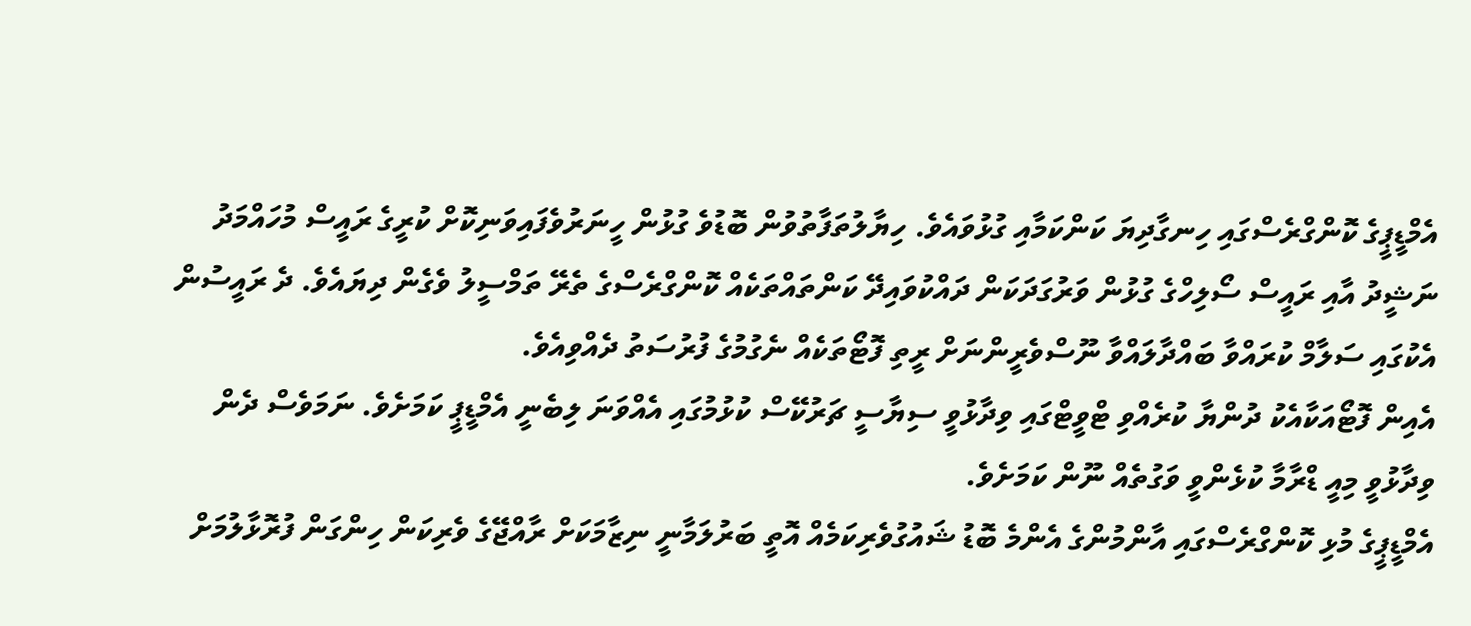އެމްޑީޕީގެ ކޮންގްރެސްގައި ހިނގާދިޔަ ކަންކަމާއި ގުޅުވައެވެ. ހިޔާލުތަފާތުވުން ބޮޑުވެ ގުޅުން ހީނަރުވެފައިވަނިކޮށް ކުރީގެ ރައީސް މުހައްމަދު ނަޝީދު އާއި ރައީސް ސޯލިހްގެ ގުޅުން ވަރުގަދަކަން ދައްކުވައިދޭ ކަންތައްތަކެއް ކޮންގްރެސްގެ ތެރޭ ތަމްސީލު ވެގެން ދިޔައެވެ. ދެ ރައީސުން އެކުގައި ސަލާމް ކުރައްވާ ބައްދާލައްވާ ނޫސްވެރީންނަށް ރީތި ފޮޓޯތަކެއް ނެގުމުގެ ފުރުސަތު ދެއްވިއެވެ.
އެއިން ފޮޓޯއަކާއެކު ދުންޔާ ކުރެއްވި ޓްވީޓްގައި ވިދާޅުވީ ސިޔާސީ ޗަރުކޭސް ކުޅުމުގައި އެއްވަނަ ލިބެނީ އެމްޑީޕީ ކަމަށެވެ. ނަމަވެސް ދެން ވިދާޅުވީ މިއީ ޑްރާމާ ކުޅެންވީ ވަގުތެއް ނޫން ކަމަށެވެ.
އެމްޑީޕީގެ މުޅި ކޮންގްރެސްގައި އާންމުންގެ އެންމެ ބޮޑު ޝައުގުވެރިކަމެއް އޮތީ ބަރުލަމާނީ ނިޒާމަކަށް ރާއްޖޭގެ ވެރިކަން ހިންގަން ފުރޮޅާލުމަށް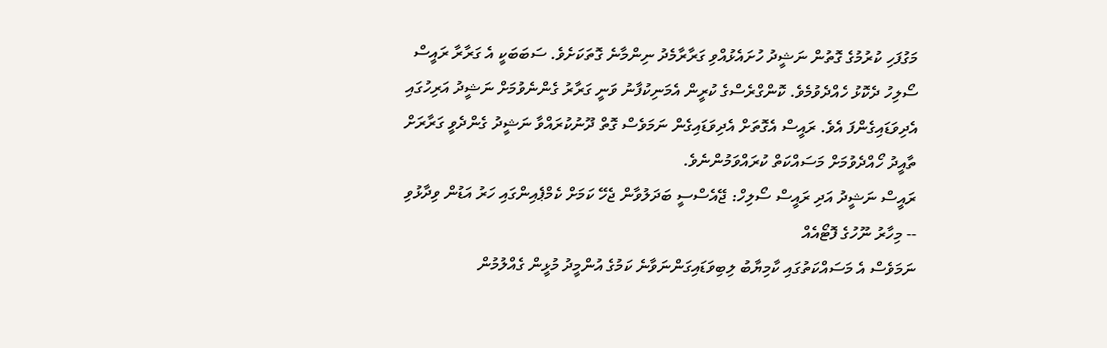މަގުފަހި ކުރުމުގެ ގޮތުން ނަޝީދު ހުށައެޅުއްވި ގަރާރާމެދު ނިންމާނެ ގޮތަކަށެވެ. ސަބަބަކީ އެ ގަރާރާ ރައީސް ސޯލިހު ދެކޮޅު ހެއްދެވުމެވެ. ކޮންގްރެސްގެ ކުރީން އެމަނިކުފާނު ވަނީ ގަރާރު ގެންނެވުމަށް ނަޝީދު އަރިހުގައި އެދިވަޑައިގެންފަ އެވެ. ރައީސް އެގޮތަށް އެދިވަޑައިގެން ނަމަވެސް ގޮތް ދޫނުކުރައްވާ ނަޝީދު ގެންދެވީ ގަރާރަށް ތާއީދު ހޯއްދެވުމަށް މަސައްކަތް ކުރައްވަމުންނެވެ.
ރައީސް ނަޝީދު އަދި ރައީސް ސޯލިހް: ޖޭއެސްސީ ބަދަލުވާން ޖެހޭ ކަމަށް ކެމްޕެއިންގައި ހަރު އަޑުން ވިދާޅުވި -- މިހާރު ނޫހުގެ ފޮޓޯއެއް
ނަމަވެސް އެ މަސައްކަތުގައި ކާމިޔާބު ލިބިވަޑައިގަންނަވާނެ ކަމުގެ އުންމީދު މުޅީން ގެއްލުމުން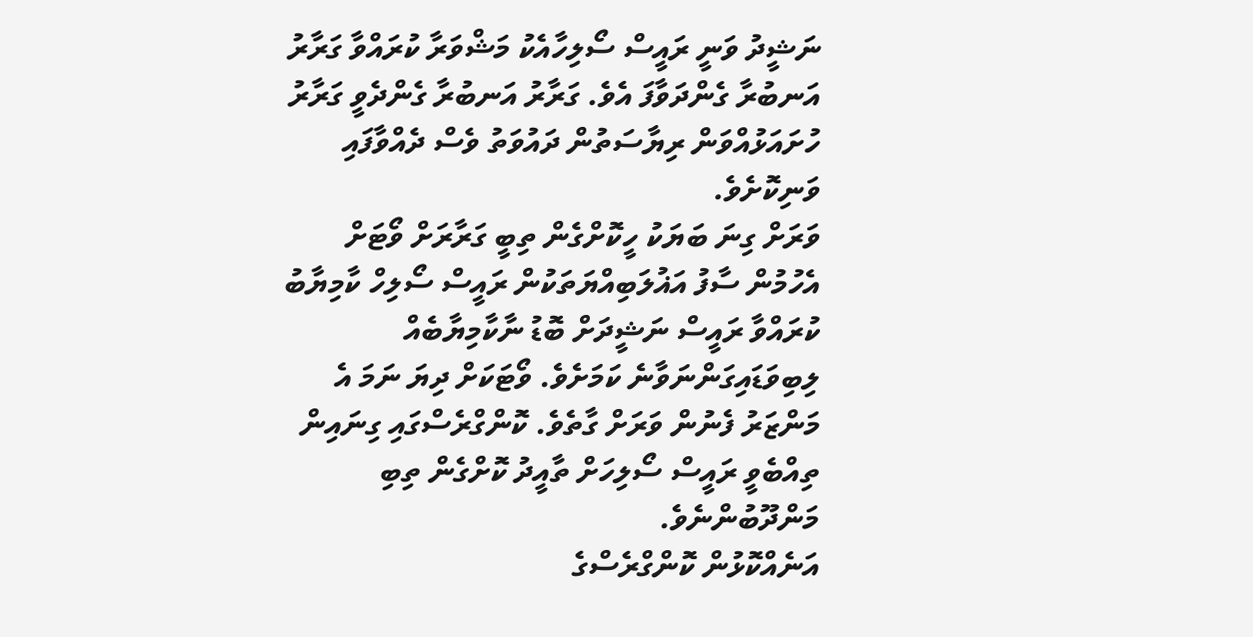ނަޝީދު ވަނީ ރައީސް ސޯލިހާއެކު މަޝްވަރާ ކުރައްވާ ގަރާރު އަނބުރާ ގެންދަވާފަ އެވެ. ގަރާރު އަނބުރާ ގެންދެވީ ގަރާރު ހުށައަޅުއްވަން ރިޔާސަތުން ދައުވަތު ވެސް ދެއްވާފައި ވަނިކޮށެވެ.
ވަރަށް ގިނަ ބަޔަކު ހީކޮށްގެން ތިބީ ގަރާރަށް ވޯޓަށް އެހުމުން ސާފު އަޣުލަބިއްޔަތަކުން ރައީސް ސޯލިހް ކާމިޔާބު ކުރައްވާ ރައީސް ނަޝީދަށް ބޮޑު ނާކާމިޔާބެއް ލިބިވަޑައިގަންނަވާނެ ކަމަށެވެ. ވޯޓަކަށް ދިޔަ ނަމަ އެ މަންޒަރު ފެނުން ވަރަށް ގާތެވެ. ކޮންގްރެސްގައި ގިނައިން ތިއްބެވީ ރައީސް ސޯލިހަށް ތާއީދު ކޮށްގެން ތިބި މަންދޫބުންނެވެ.
އަނެއްކޮޅުން ކޮންގްރެސްގެ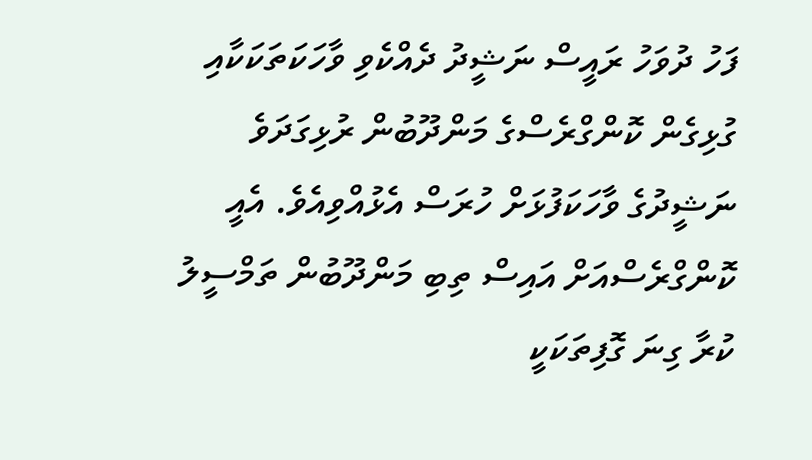ފަހު ދުވަހު ރައީސް ނަޝީދު ދެއްކެވި ވާހަކަތަކަކާއި ގުޅިގެން ކޮންގްރެސްގެ މަންދޫބުން ރުޅިގަދަވެ ނަޝީދުގެ ވާހަކަފުޅަށް ހުރަސް އެޅުއްވިއެވެ. އެއީ ކޮންގްރެސްއަށް އައިސް ތިބި މަންދޫބުން ތަމްސީލު ކުރާ ގިނަ ގޮފިތަކަކީ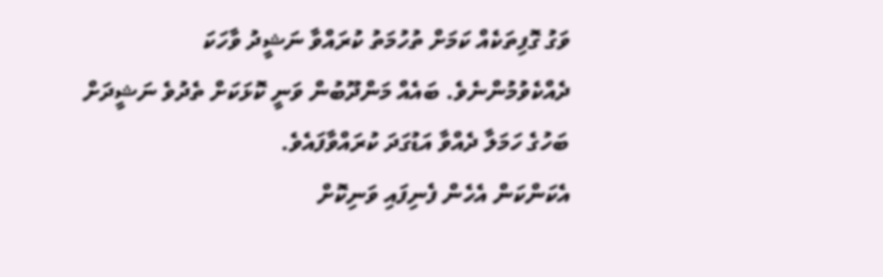ވަގު ގޮފިތަކެއް ކަމަށް ތުހުމަތު ކުރައްވާ ނަޝީދު ވާހަކަ ދެއްކެވުމުންނެވެ. ބައެއް މަންދޫބުން ވަނީ ކޮޅަކަށް ތެދުވެ ނަޝީދަށް ބަހުގެ ހަމަލާ ދެއްވާ އަޑުގަދަ ކުރައްވާފައެވެ.
އެކަންކަން އެހެން ފެނިފައި ވަނިކޮށް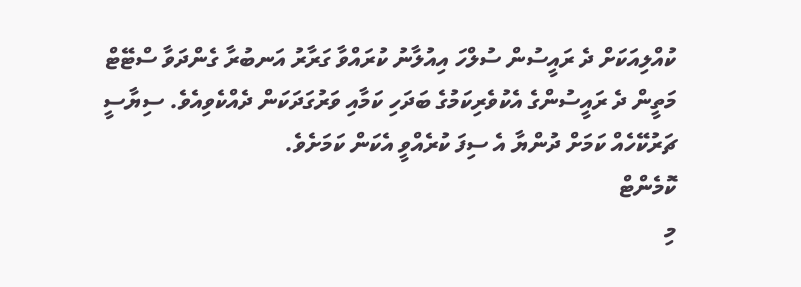ކުއްލިއަކަށް ދެ ރައީސުން ސުލްހަ އިއުލާނު ކުރައްވާ ގަރާރު އަނބުރާ ގެންދަވާ ސްޓޭޓް މަތީން ދެ ރައީސުންގެ އެކުވެރިކަމުގެ ބަދަހި ކަމާއި ވަރުގަދަކަން ދެއްކެވިއެވެ. ސިޔާސީ ޗަރުކޭހެއް ކަމަށް ދުންޔާ އެ ސިފަ ކުރެއްވީ އެކަން ކަމަށެވެ.
ކޮމެންޓް
މި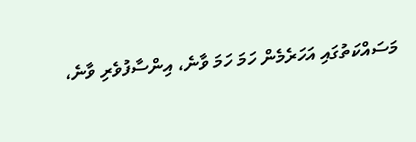މަސައްކަތުގައި އަހަރެމެން ހަމަ ހަމަ ވާނެ، އިންސާފުވެރި ވާނެ،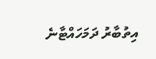އިތުބާރު ދަމަހައްޓާނެ